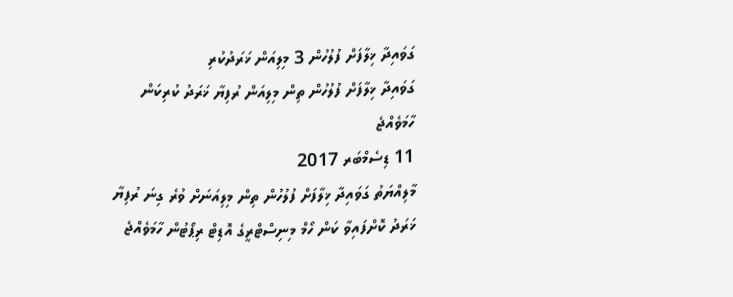ގަވައިދާ ޚިލާފަށް ފުލުހުން 3 މިލިއަން ޚަރަދުކުރި
ގަވައިދާ ޚިލާފަށް ފުލުހުން ތިން މިލިއަން ރުފިޔާ ޚަރަދު ކުރިކަން ހާމަވެއްޖެ
11 ޑިސެމްބަރ 2017
މާލިއްޔަތު ގަވައިދާ ޚިލާފަށް ފުލުހުން ތިން މިލިއަނަށް ވުރެ ގިނަ ރުފިޔާ ޚަރަދު ކޮށްފައިވާ ކަން ހޯމް މިނިސްޓްރީގެ އޮޑިޓް ރިޕޯޓުން ހާމަވެއްޖެ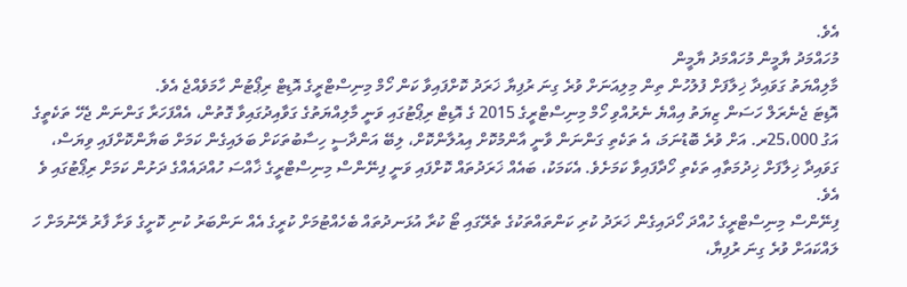އެވެ.
މުހައްމަދު ޔާމީން މުހައްމަދު ޔާމީން
މާލިއްޔަތު ގަވައިދާ ޚިލާފަށް ފުލުހުން ތިން މިލިއަނަށް ވުރެ ގިނަ ރުފިޔާ ޚަރަދު ކޮށްފައިވާ ކަން ހޯމް މިނިސްޓްރީގެ އޮޑިޓް ރިޕޯޓުން ހާމަވެއްޖެ އެވެ.
އޮޑިޓަ ޖެނެރަލް ހަސަން ޒިޔަތު އިއްޔެ ނެރުއްވި ހޯމް މިނިސްޓްރީގެ 2015 ގެ އޮޑިޓް ރިޕޯޓުގައި ވަނީ މާލިއްޔަތުގެ ގަވާއިދުގައިވާ ގޮތުން، އެއްފަހަރާ ގަންނަން ޖެހޭ ތަކެތީގެ އަގު 25،000ރ. އަށް ވުރެ ބޮޑުނަމަ، އެ ތަކެތި ގަންނަން ވާނީ އާންމުކޮށް އިއުލާންކޮށް، ލިބޭ އަންދާސީ ހިސާބުތަކަށް ބަލައިގެން ކަމަށް ބަޔާންކޮށްފައި ވިޔަސް، ގަވައިދާ ޚިލާފަށް ޚިދުމަތާއި ތަކެތި ހޯދާފައިވާ ކަމަށެވެ. އެކަމަކު، ބައެއް ޚަރަދުތައް ކޮށްފައި ވަނީ ފިނޭންސް މިނިސްޓްރީގެ ޚާއްސަ ހުއްދައެއްގެ ދަށުން ކަމަށް ރިޕޯޓުގައި ވެ އެވެ.
ފިނޭންސް މިނިސްޓްރީގެ ހުއްދަ ހޯދައިގެން ޚަރަދު ކުރި ކަންތައްތަކުގެ ތެރޭގައި ޓޯ ކުރާ އުޅަނދުތައް ބެހެއްޓުމަށް ކުރީގެ އެއް ނަންބަރު ކުނި ކޮށީގެ ވަށާ ފާރު ރޭނުމަށް ހަ ލައްކައަށް ވުރެ ގިނަ ރުފިޔާ،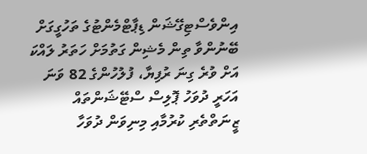އިންވެސްޓިގޭޝަން ޑިޕާޓްމެންޓުގެ ތަހުގީގަށް ބޭނުންވާ ތިން މެޝިން ގަތުމަށް ހަތަރު ލައްކަ އަށް ވުރެ ގިނަ ރުފިޔާ، ފުލުހުންގެ 82 ވަނަ އަހަރީ ދުވަހު ޕޮލިސް ސްޓޭޝަންތައް ޒީނަތްތެރި ކުރުމާއި މިނިވަން ދުވަހާ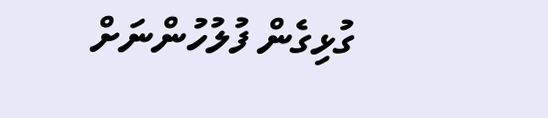ގުޅިގެން ފުލުހުންނަށް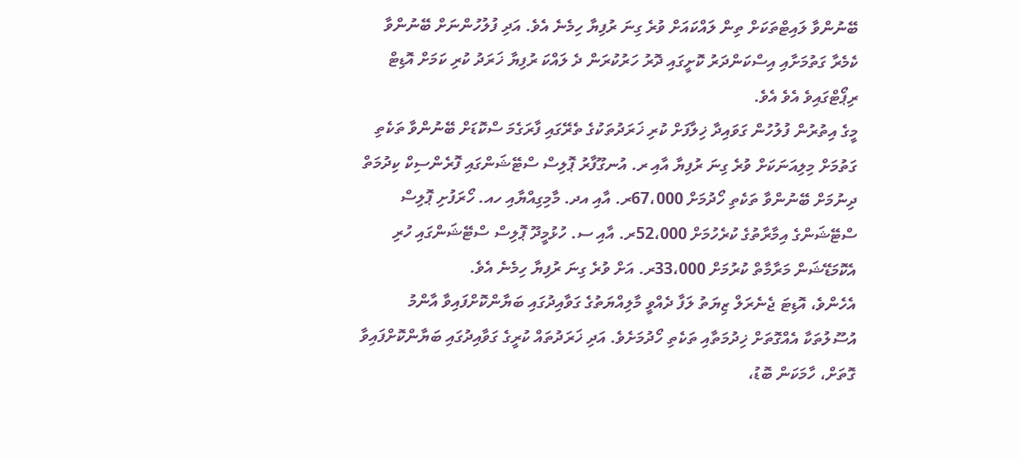ބޭނުންވާ ލައިޓްތަކަށް ތިން ލައްކައަށް ވުރެ ގިނަ ރުފިޔާ ހިމެނެ އެވެ. އަދި ފުލުހުންނަށް ބޭނުންވާ ކެމެރާ ގަތުމަށާއި އިސްކަންދަރު ކޮށީގައި ދޮރު ހަރުކުރަން ދެ ލައްކަ ރުފިޔާ ޚަރަދު ކުރި ކަމަށް އޮޑިޓް ރިޕޯޓްގައިވެ އެވެ އެވެ.
މީގެ އިތުރުން ފުލުހުން ގަވައިދާ ޚިލާފަށް ކުރި ޚަރަދުތަކުގެ ތެރޭގައި ފާރަގެމަ ސްކޮޑަށް ބޭނުންވާ ތަކެތި ގަތުމަށް މިލިއަނަކަށް ވުރެ ގިނަ ރުފިޔާ އާއި ރ. އުނގޫފާރު ޕޮލިސް ސްޓޭޝަންގައި ފޮރެންސިކް ކިދުމަތް ދިނުމަށް ބޭނުންވާ ތަކެތި ހޯދުމަށް 67،000ރ. އާއި އދ. މާމިގިއްޔާއި ހއ. ހޯރަފުށި ޕޮލިސް ސްޓޭޝަންގެ އިމާރާތުގެ ކުރެހުމަށް 52،000ރ. އާއި ސ. ހުޅުމީދޫ ޕޮލިސް ސްޓޭޝަންގައި ހުރި އެކޮމަޑޭޝަން މަރާމާތް ކުރުމަށް 33،000ރ. އަށް ވުރެ ގިނަ ރުފިޔާ ހިމެނެ އެވެ.
އެހެންވެ، އޮޑިޓަ ޖެނެރަލް ޒިޔަތު ލަފާ ދެއްވީ މާލިއްޔަތުގެ ގަވާއިދުގައި ބަޔާންކޮށްފައިވާ އާންމު އުސޫލުތަކާ އެއްގޮތަށް ޚިދުމަތާއި ތަކެތި ހޯދުމަށެވެ. އަދި ޚަރަދުތައް ކުރީގެ ގަވާއިދުގައި ބަޔާންކޮށްފައިވާ ގޮތަށް، ހާމަކަން ބޮޑު،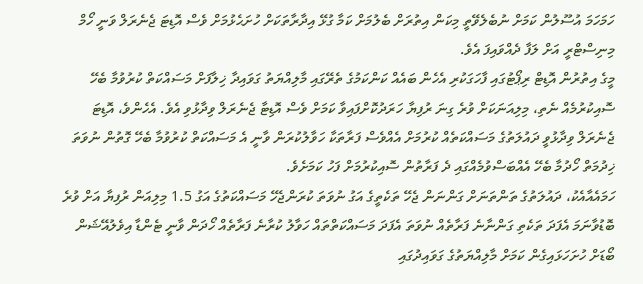ހަމަހަމަ އުސޫލުން ކަމަށް ނުބެލެވޭތީ މިކަން އިތުރަށް ބެލުމަށް ކަމާ ގުޅޭ އިދާރާތަކަށް ހުށަޙެޅުމަށް ވެސް އޮޑިޓަ ޖެނެރަލް ވަނީ ހޯމް މިނިސްޓްރީ އަށް ލަފާ ދެއްވައިފަ އެވެ.
މީގެ އިތުރުން އޮޑިޓް ރިޕޯޓުގައި ފާހަގަކުރި އެހެން ބައެއް ކަންކަމުގެ ތެރޭގައި މާލިއްޔަތު ގަވައިދާ ޚިލާފަށް މަސައްކަތް ކުރުވުމާ ބެހޭ ސޮއިކުރުމެއް ނެތި، މިލިއަނަކަށް ވުރެ ގިނަ ރުފިޔާ ހަރަދުކޮށްފައިވާ ކަމަށް ވެސް އޮޑިޓާ ޖެނެރަލް ވިދާޅުވި އެވެ. އެހެންވެ، އޮޑިޓަ ޖެނެރަލް ވިދާޅުވީ ދައުލަތުގެ މަސައްކަތެއް ކުރުމަށް އެއްވެސް ފަރާތަކާ ހަވާލުކުރަން ވާނީ އެ މަސައްކަތް ކުރުވުމާ ބެހޭ ގޮތުން ނުވަތަ ޚިދުމަތް ހޯދުމާ ބެހޭ އެއްބަސްވުމެއްގައި ދެ ފަރާތުން ސޮއިކުރުމަށް ފަހު ކަމަށެވެ.
ހަމައެއާއެކު، ދައުލަތުގެ ތަންތަނަށް ގަންނަން ޖެހޭ ތަކެތީގެ އަގު ނުވަތަ ކުރަންޖެހޭ މަސައްކަތުގެ އަގު 1.5 މިލިއަން ރުފިޔާ އަށް ވުރެ ބޮޑުވާނަމަ އެފަދަ ތަކެތި ގަންނާނެ ފަރާތެއް ނުވަތަ އެފަދަ މަސައްކަތްތައް ހަވާލު ކުރާނެ ފަރާތެއް ހޯދަން ވާނީ ޓެންޑާ އިވެލުއޭޝަން ބޯޑަށް ހުށަހަޅައިގެން ކަމަށް މާލިއްޔަތުގެ ގަވައިދުގައި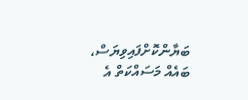ބަޔާންކޮށްފައިވިޔަސް، ބައެއް މަސައްކަތް އެ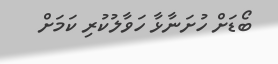ބޯޑަށް ހުށަނާޅާ ހަވާލުކުރި ކަމަށް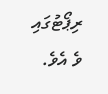ރިޕޯޓުގައި ވެ އެވެ.